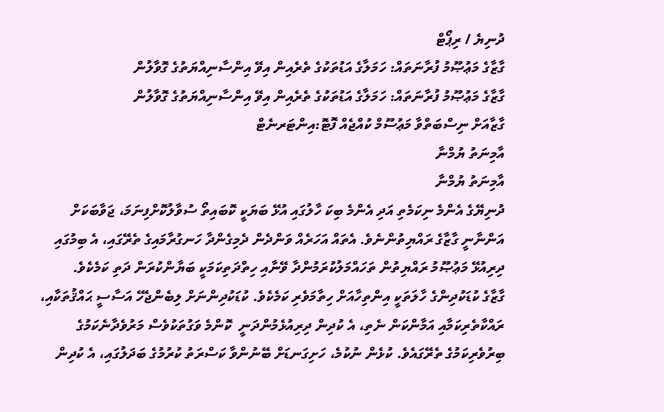ދުނިޔެ / ރިޕޯޓް
ގާޒާގެ މަޢުޞޫމު ފުރާނަތައް: ހަމަލާގެ އަޑުތަކުގެ ތެރެއިން އިވޭ އިންސާނިއްޔަތުގެ ގޮވާލުން
ގާޒާގެ މަޢުޞޫމު ފުރާނަތައް: ހަމަލާގެ އަޑުތަކުގެ ތެރެއިން އިވޭ އިންސާނިއްޔަތުގެ ގޮވާލުން
ގާޒާއަށް ނިސްބަތްވާ މަޢުސޫމް ކުއްޖެއް ފޮޓޮ:އިންޓަރނެޓް
އާމިނަތު ޔުމްނާ
އާމިނަތު ޔުމްނާ
ދުނިޔޭގެ އެންމެ ނިކަމެތި އަދި އެންމެ ބިކަ ހާލުގައި އުޅޭ ބަޔަކީ ކޮބައިތޯ ސުވާލުކޮށްފިނަމަ، ޖަވާބަކަށް އަންނާނީ ގާޒާގެ ރައްޔިތުންނެވެ. އެތައް އަހަރެއް ވަންދެން ދެމިގެންދާ ހަނގުރާމައިގެ ތެރޭގައި، އެ ބިމުގައި ދިރިއުޅޭ މަޢުޞޫމު ރައްޔިތުން ތަހައްމަލުކުރަމުންދާ ވޭނާއި ހިތްދަތިކަމަކީ ބަޔާންކުރަން ދަތި ކަމެކެވެ.
ގާޒާގެ ކުޑަކުދިންގެ ހާލަތަކީ އިންތިހާއަށް ހިތާމަވެރި ކަމެކެވެ. ކުޑަކުދިންނަށް ލިބެންޖެހޭ އަސާސީ ޙައްޤުތަކާއި، ރައްކާތެރިކަމާއި އަމާންކަން ނެތި، އެ ކުދިން ދިރިއުޅެމުންދަނީ  ކޮންމެ ވަގުތަކުވެސް މަރުވެދާނެކަމުގެ ބިރުވެރިކަމުގެ ތެރޭގައެވެ. ކުޅެން ނުކުމެ، ހަށިގަނޑަށް ބޭނުންވާ ކަސްރަތު ކުރުމުގެ ބަދަލުގައި، އެ ކުދިން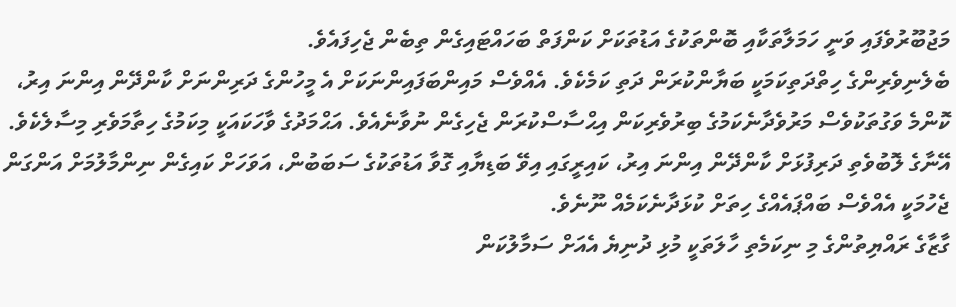މަޖުބޫރުވެފައި ވަނީ ހަމަލާތަކާއި ބޮންތަކުގެ އަޑުތަކަށް ކަންފަތް ބަހައްޓައިގެން ތިބެން ޖެހިފައެވެ.
ބެލެނިވެރިންގެ ހިތްދަތިކަމަކީ ބަޔާންކުރަން ދަތި ކަމެކެވެ. އެއްވެސް މައިންބަފައިންނަކަށް އެ މީހުންގެ ދަރިންނަށް ކާންދޭން އިންނަ އިރު، ކޮންމެ ވަގުތަކުވެސް މަރުވެދާނެކަމުގެ ބިރުވެރިކަން އިޙްސާސްކުރަން ޖެހިގެން ނުވާނެއެވެ. އަޙްމަދުގެ ވާހަކައަކީ މިކަމުގެ ހިތާމަވެރި މިސާލެކެވެ. އޭނާގެ ލޮބުވެތި ދަރިފުޅަށް ކާންދޭން އިންނަ އިރު، ކައިރީގައި އިވޭ ބަޑިޔާއި ގޮވާ އަޑުތަކުގެ ސަބަބުން، އަވަހަށް ކައިގެން ނިންމާލުމަށް އަންގަން ޖެހުމަކީ އެއްވެސް ބައްޕައެއްގެ ހިތަށް ކުޅަދާނެކަމެއް ނޫނެވެ.
ގާޒާގެ ރައްޔިތުންގެ މި ނިކަމެތި ހާލަތަކީ މުޅި ދުނިޔެ އެއަށް ސަމާލުކަން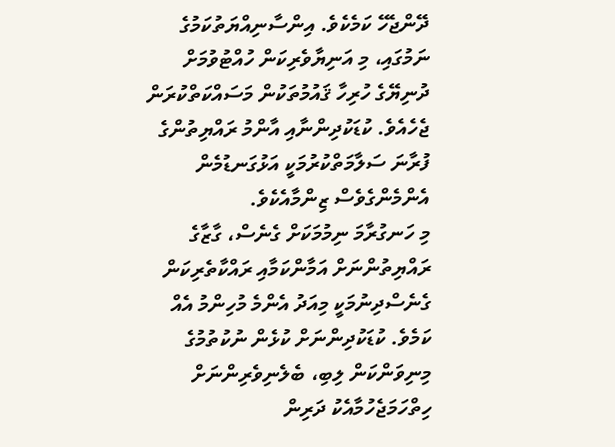ދޭންޖެހޭ ކަމެކެވެ. އިންސާނިއްޔަތުކަމުގެ ނަމުގައި، މި އަނިޔާވެރިކަން ހުއްޓުވުމަށް ދުނިޔޭގެ ހުރިހާ ޤައުމުތަކުން މަސައްކަތްކުރަން ޖެހެއެވެ. ކުޑަކުދިންނާއި އާންމު ރައްޔިތުންގެ ފުރާނަ ސަލާމަތްކުރުމަކީ އަޅުގަނޑުމެން އެންމެންގެވެސް ޒިންމާއެކެވެ.
މި ހަނގުރާމަ ނިމުމަކަށް ގެނެސް، ގާޒާގެ ރައްޔިތުންނަށް އަމާންކަމާއި ރައްކާތެރިކަން ގެނެސްދިނުމަކީ މިއަދު އެންމެ މުހިންމު އެއް ކަމެވެ. ކުޑަކުދިންނަށް ކުޅެން ނުކުތުމުގެ މިނިވަންކަން ލިބި، ބެލެނިވެރިންނަށް ހިތްހަމަޖެހުމާއެކު ދަރިން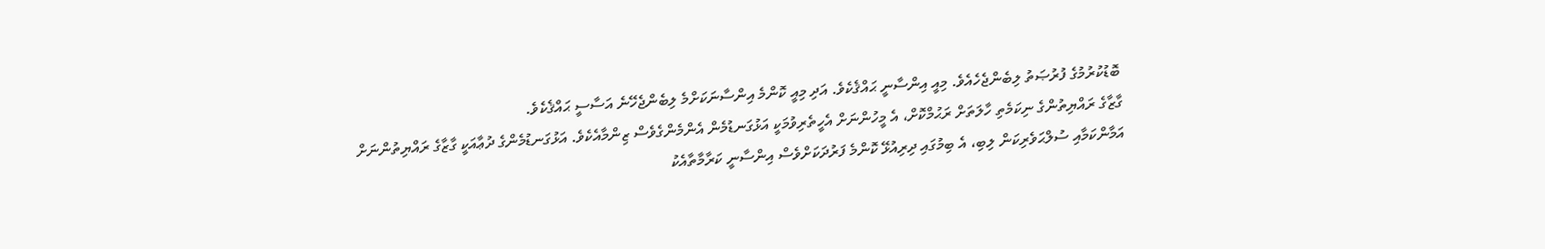ބޮޑުކުރުމުގެ ފުރުޞަތު ލިބެންޖެހެއެވެ. މިއީ އިންސާނީ ޙައްޤެކެވެ. އަދި މިއީ ކޮންމެ އިންސާނަކަށްމެ ލިބެންޖެހޭނެ އަސާސީ ޙައްޤެކެވެ.
ގާޒާގެ ރައްޔިތުންގެ ނިކަމެތި ހާލަތަށް ރަޙުމްކޮށް، އެ މީހުންނަށް އެހީތެރިވުމަކީ އަޅުގަނޑުމެން އެންމެންގެވެސް ޒިންމާއެކެވެ. އަޅުގަނޑުމެންގެ ދުޢާއަކީ ގާޒާގެ ރައްޔިތުންނަށް އަމާންކަމާއި ސުލްޙަވެރިކަން ލިބި، އެ ބިމުގައި ދިރިއުޅޭ ކޮންމެ ފަރުދަކަށްވެސް އިންސާނީ ކަރާމާތާއެކު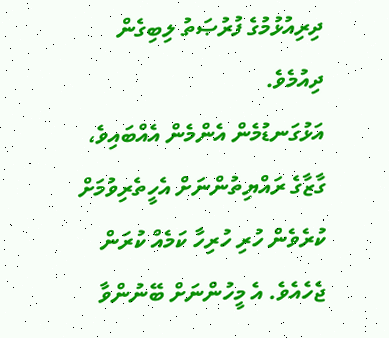ދިރިއުޅުމުގެ ފުރުޞަތު ލިބިގެން ދިއުމެވެ.
އަޅުގަނޑުމެން އެންމެން އެއްބައިވެ، ގާޒާގެ ރައްޔިތުންނަށް އެހީތެރިވުމަށް ކުރެވެން ހުރި ހުރިހާ ކަމެއް ކުރަން ޖެހެއެވެ. އެ މީހުންނަށް ބޭނުންވާ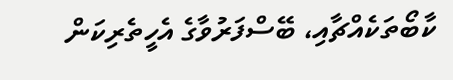ކާބޯތަކެއްޗާއި، ބޭސްފަރުވާގެ އެހީތެރިކަން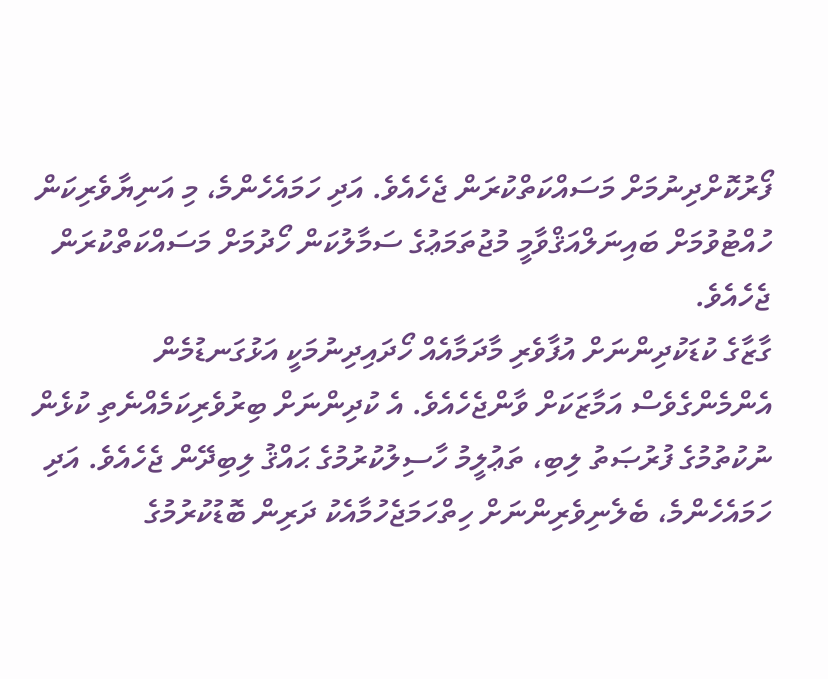ފޯރުކޮށްދިނުމަށް މަސައްކަތްކުރަން ޖެހެއެވެ. އަދި ހަމައެހެންމެ، މި އަނިޔާވެރިކަން ހުއްޓުވުމަށް ބައިނަލްއަޤްވާމީ މުޖުތަމަޢުގެ ސަމާލުކަން ހޯދުމަށް މަސައްކަތްކުރަން ޖެހެއެވެ.
ގާޒާގެ ކުޑަކުދިންނަށް އުފާވެރި މާދަމާއެއް ހޯދައިދިނުމަކީ އަޅުގަނޑުމެން އެންމެންގެވެސް އަމާޒަކަށް ވާންޖެހެއެވެ. އެ ކުދިންނަށް ބިރުވެރިކަމެއްނެތި ކުޅެން ނުކުތުމުގެ ފުރުޞަތު ލިބި، ތަޢުލީމު ހާސިލުކުރުމުގެ ޙައްޤު ލިބިދޭން ޖެހެއެވެ. އަދި ހަމައެހެންމެ، ބެލެނިވެރިންނަށް ހިތްހަމަޖެހުމާއެކު ދަރިން ބޮޑުކުރުމުގެ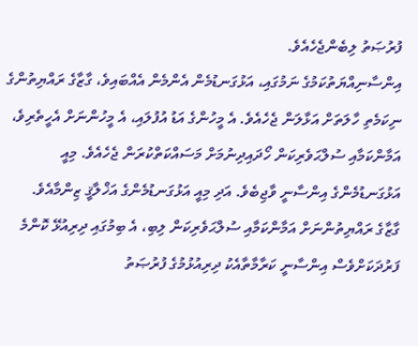ފުރުޞަތު ލިބެންޖެހެއެވެ.
އިންސާނިއްޔަތުކަމުގެ ނަމުގައި، އަޅުގަނޑުމެން އެންމެން އެއްބައިވެ، ގާޒާގެ ރައްޔިތުންގެ ނިކަމެތި ހާލަތަށް އަޅާލަން ޖެހެއެވެ. އެ މީހުންގެ އަޑު އުފުލައި، އެ މީހުންނަށް އެހީތެރިވެ، އަމާންކަމާއި ސުލްޙަވެރިކަން ހޯދައިދިނުމަށް މަސައްކަތްކުރަން ޖެހެއެވެ. މިއީ އަޅުގަނޑުމެންގެ އިންސާނީ ވާޖިބެވެ. އަދި މިއީ އަޅުގަނޑުމެންގެ އަޚްލާޤީ ޒިންމާއެވެ.
ގާޒާގެ ރައްޔިތުންނަށް އަމާންކަމާއި ސުލްޙަވެރިކަން ލިބި، އެ ބިމުގައި ދިރިއުޅޭ ކޮންމެ ފަރުދަކަށްވެސް އިންސާނީ ކަރާމާތާއެކު ދިރިއުޅުމުގެ ފުރުޞަތު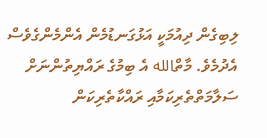ލިބިގެން ދިއުމަކީ އަޅުގަނޑުމެން އެންމެންގެވެސް އެދުމެވެ. މާތްالله އެ ބިމުގެ ރައްޔިތުންނަށް ސަލާމަތްތެރިކަމާއި ރައްކާތެރިކަން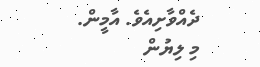ދެއްވާށިއެވެ. އާމީން.
މި ލިޔުން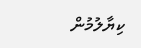ކިޔާލުމުން